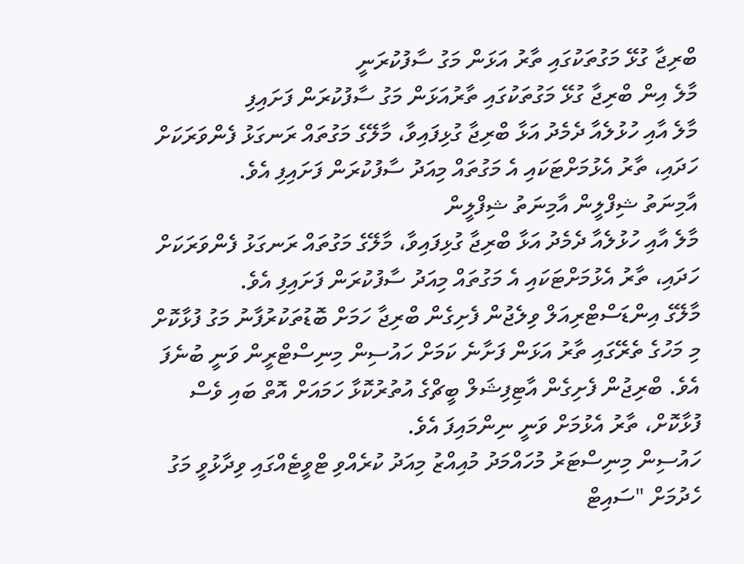ބްރިޖާ ގުޅޭ މަގުތަކުގައި ތާރު އަޅަން މަގު ސާފުކުރަނީ
މާލެ އިން ބްރިޖާ ގުޅޭ މަގުތަކުގައި ތާރުއަޅަން މަގު ސާފުކުރަން ފަށައިފި
މާލެ އާއި ހުޅުލެއާ ދެމެދު އަޅާ ބްރިޖާ ގުޅިފައިވާ، މާލޭގެ މަގުތައް ރަނގަޅު ފެންވަރަކަށް ހަދައި، ތާރު އެޅުމަށްޓަކައި އެ މަގުތައް މިއަދު ސާފުކުރަން ފަށައިފި އެވެ.
އާމިނަތު ޝިފްލީން އާމިނަތު ޝިފްލީން
މާލެ އާއި ހުޅުލެއާ ދެމެދު އަޅާ ބްރިޖާ ގުޅިފައިވާ، މާލޭގެ މަގުތައް ރަނގަޅު ފެންވަރަކަށް ހަދައި، ތާރު އެޅުމަށްޓަކައި އެ މަގުތައް މިއަދު ސާފުކުރަން ފަށައިފި އެވެ.
މާލޭގެ އިންޑަސްޓްރިއަލް ވިލެޖުން ފެށިގެން ބްރިޖާ ހަމަށް ބޮޑުތަކުރުފާނު މަގު ފުޅާކޮށް މި މަހުގެ ތެރޭގައި ތާރު އަޅަން ފަށާނެ ކަމަށް ހައުސިން މިނިސްޓްރީން ވަނީ ބުނެފަ އެވެ. ބްރިޖުން ފެށިގެން އާޓިފިޝަލް ބީޗްގެ އުތުރުކޮޅާ ހަމައަށް އޮތް ބައި ވެސް ފުޅާކޮށް، ތާރު އެޅުމަށް ވަނީ ނިންމައިފަ އެވެ.
ހައުސިން މިނިސްޓަރު މުހައްމަދު މުއިއްޒު މިއަދު ކުރެއްވި ޓްވީޓެއްގައި ވިދާޅުވީ މަގު ހެދުމަށް "ސައިޓް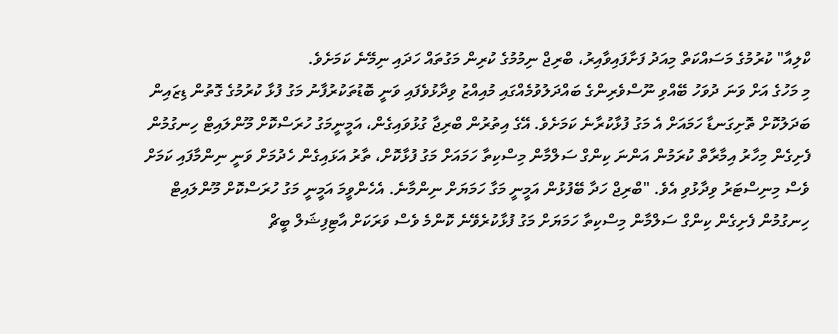ކްލިއާ" ކުރުމުގެ މަސައްކަތް މިއަދު ފަށާފައިވާއިރު، ބްރިޖް ނިމުމުގެ ކުރިން މަގުތައް ހަދައި ނިމޭނެ ކަމަށެވެ.
މި މަހުގެ އަށް ވަނަ ދުވަހު ބޭއްވި ނޫސްވެރިންގެ ބައްދަލުވުމެއްގައި މުއިއްޒު ވިދާޅުވެފައި ވަނީ ބޮޑުތަކުރުފާނު މަގު ފުޅާ ކުރުމުގެ ގޮތުން ޑިޒައިން ބަދަލުކޮށް ތޮށިގަނޑާ ހަމައަށް އެ މަގު ފުޅާކުރާނެ ކަމަށެވެ. އޭގެ އިތުރުން ބްރިޖާ ގުޅުވައިގެން، އަމީނީމަގު ހުރަސްކޮށް މޫންލައިޓް ހިނގުމުން ފެށިގެން މިހާރު އިމާރާތް ކުރަމުން އަންނަ ކިންގް ސަލްމާން މިސްކިތާ ހަމައަށް މަގު ފުޅާކޮށް، ތާރު އަޅައިގެން ހެދުމަށް ވަނީ ނިންމާފައި ކަމަށް ވެސް މިނިސްޓަރު ވިދާޅުވި އެވެ. "ބްރިޖް ހަދާ ބޭފުޅުން އަމީނީ މަގާ ހަމަޔަށް ނިންމާނެ. އެހެންވީމަ އަމީނީ މަގު ހުރަސްކޮށް މޫންލައިޓް ހިނގުމުން ފެށިގެން ކިންގް ސަލްމާން މިސްކިތާ ހަމަޔަށް މަގު ފުޅާކުރެވޭނެ ކޮންމެ ވެސް ވަރަކަށް އާޓިފިޝަލް ބީޗް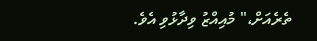ތެރެއަށް،" މުއިއްޒު ވިދާޅުވި އެވެ.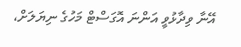އޭނާ ވިދާޅުވީ އަންނަ އޮގަސްޓް މަހުގެ ނިޔަލަށް،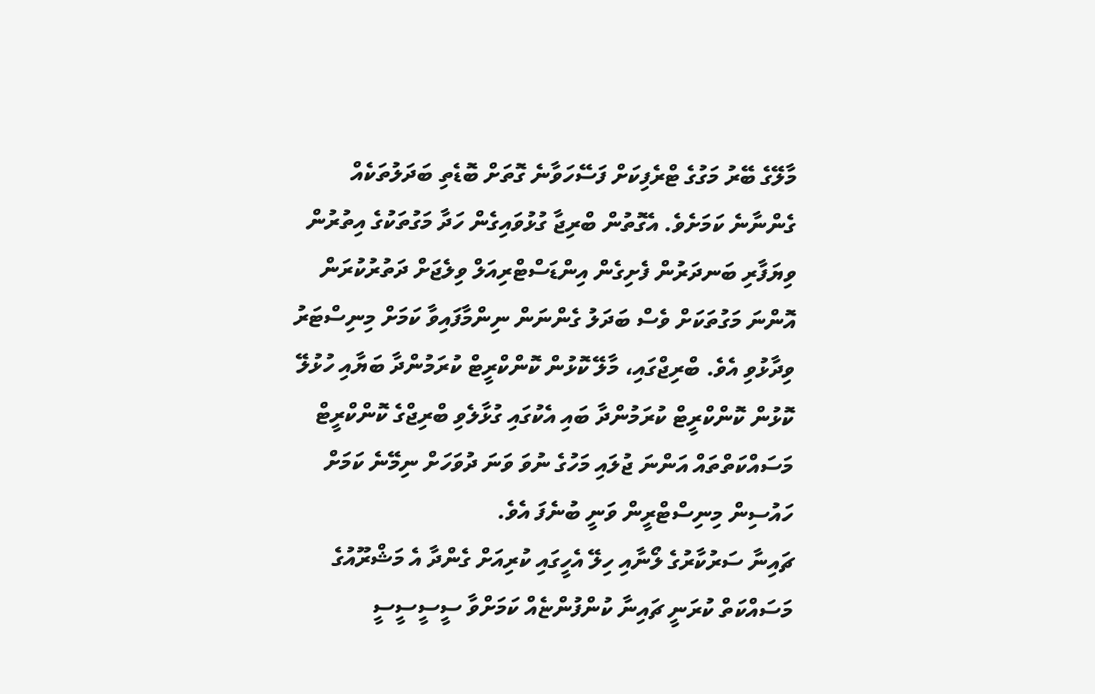މާލޭގެ ބޭރު މަގުގެ ޓްރެފިކަށް ފަސޭހަވާނެ ގޮތަށް ބޮޑެތި ބަދަލުތަކެއް ގެންނާނެ ކަމަށެވެ. އެގޮތުން ބްރިޖާ ގުޅުވައިގެން ހަދާ މަގުތަކުގެ އިތުރުން ވިޔަފާރި ބަނދަރުން ފެށިގެން އިންޑަސްޓްރިއަލް ވިލެޖަށް ދަތުރުކުރަން އޮންނަ މަގުތަކަށް ވެސް ބަދަލު ގެންނަން ނިންމާފައިވާ ކަމަށް މިނިސްޓަރު ވިދާޅުވި އެވެ. ބްރިޖްގައި، މާލޭ ކޮޅުން ކޮންކްރީޓް ކުރަމުންދާ ބަޔާއި ހުޅުލޭ ކޮޅުން ކޮންކްރީޓް ކުރަމުންދާ ބައި އެކުގައި ގުޅާލެވި ބްރިޖްގެ ކޮންކްރީޓް މަސައްކަތްތައް އަންނަ ޖުލައި މަހުގެ ނުވަ ވަނަ ދުވަހަށް ނިމޭނެ ކަމަށް ހައުސިން މިނިސްޓްރީން ވަނީ ބުނެފަ އެވެ.
ޗައިނާ ސަރުކާރުގެ ލޯނާއި ހިލޭ އެހީގައި ކުރިއަށް ގެންދާ އެ މަޝްރޫއުގެ މަސައްކަތް ކުރަނީ ޗައިނާ ކުންފުންޏެއް ކަމަށްވާ ސީސީސީސީ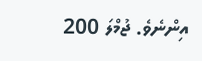އިންނެވެ. ޖުމްލަ 200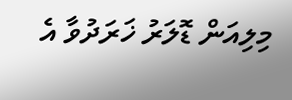މިލިއަން ޑޮލަރު ޚަރަދުވާ އެ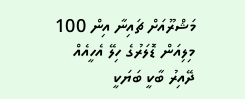މަޝްރޫއަށް ޗައިނާ އިން 100 މިލިއަން ޑޮލަރުގެ ހިލޭ އެހީއެއް ދޭއިރު ބާކީ ބަޔަކީ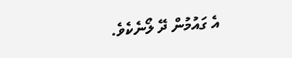އެ ގައުމުން ދޭ ލޯނެކެވެ.